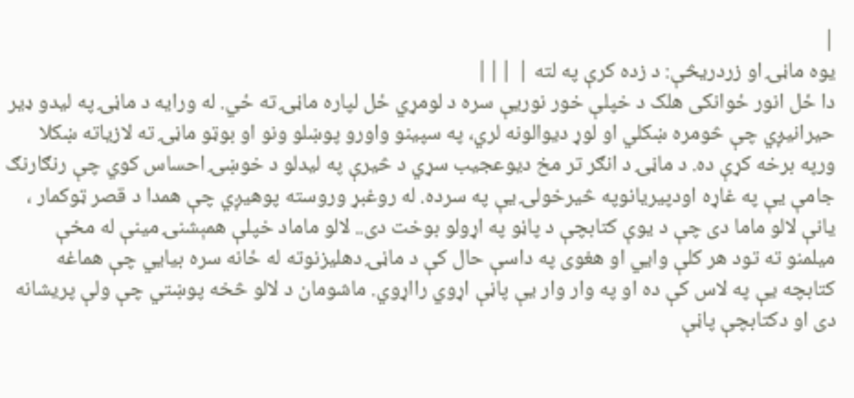|
يوه ماڼۍ او زردريڅې: د زده کرې په لته | |||
دا ځل انور ځوانکى هلک د خپلې خور نوريې سره د لومړي ځل لپاره ماڼۍ ته ځي. له ورايه د ماڼۍ په ليدو ډير حيرانيږي چې څومره ښکلي او لوړ ديوالونه لري، په سپينو واورو پوښلو ونو او بوټو ماڼۍ ته لازياته ښکلا ورپه برخه کړې ده. د ماڼۍ د انګر تر مخ ديوعجيب سړي د څيرې په ليدلو د خوښۍ احساس کوي چې رنګارنګ جامې يې په غاړه اودپيريانوپه څيرخولۍ يې په سرده. له روغبړ وروسته پوهيږي چې همدا د قصر ټوکمار ، يانې لالو ماما دى چې د يوې کتابچې د پاڼو په اړولو بوخت دى.. لالو ماماد خپلې همېشنۍ مينې له مخې ميلمنو ته تود هر کلې وايي او هغوى په داسې حال کې د ماڼۍ دهليزنوته له ځانه سره بيايي چې هماغه کتابچه يې په لاس کې ده او په وار وار يې پاڼې اړوي رااړوي. ماشومان د لالو څخه پوښتي چې ولې پريشانه دى او دکتابچې پاڼې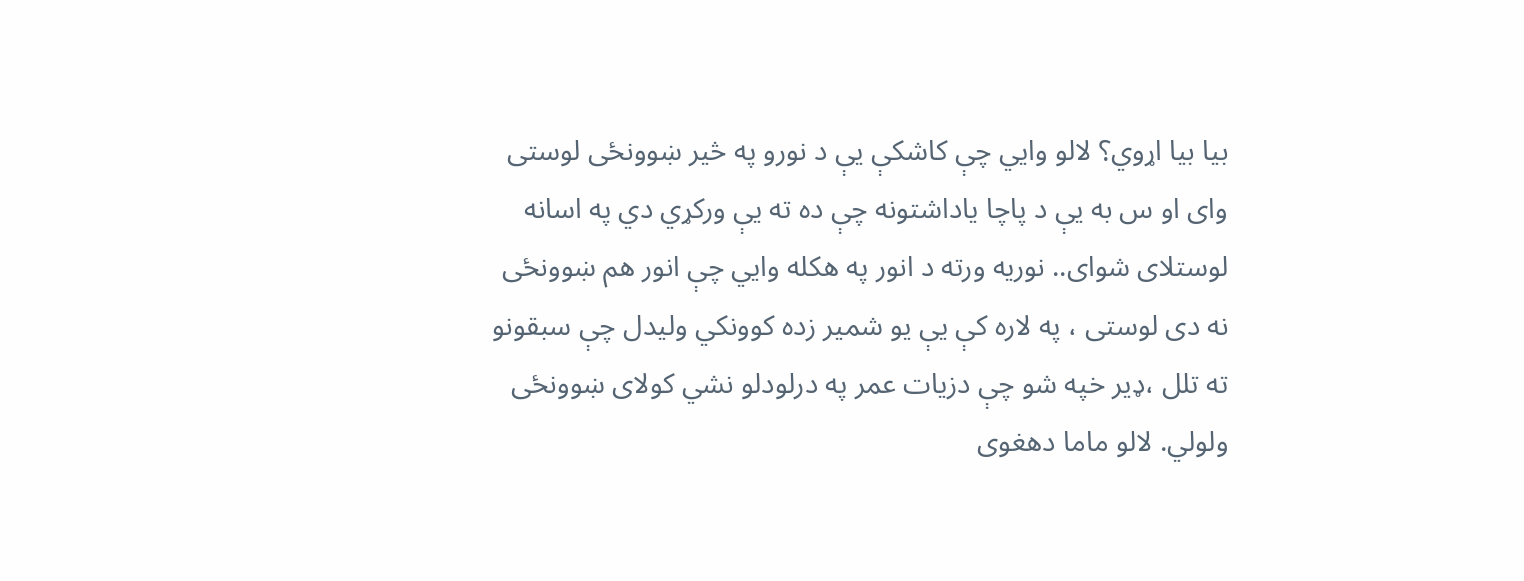بيا بيا اړوي؟ لالو وايي چې کاشکې يې د نورو په څير ښوونځى لوستى واى او س به يې د پاچا ياداشتونه چې ده ته يې ورکړي دي په اسانه لوستلاى شواى.. نوريه ورته د انور په هکله وايي چې انور هم ښوونځى نه دى لوستى ، په لاره کې يې يو شمير زده کوونکي وليدل چې سبقونو ته تلل ،ډير خپه شو چې دزيات عمر په درلودلو نشي کولاى ښوونځى ولولي. لالو ماما دهغوى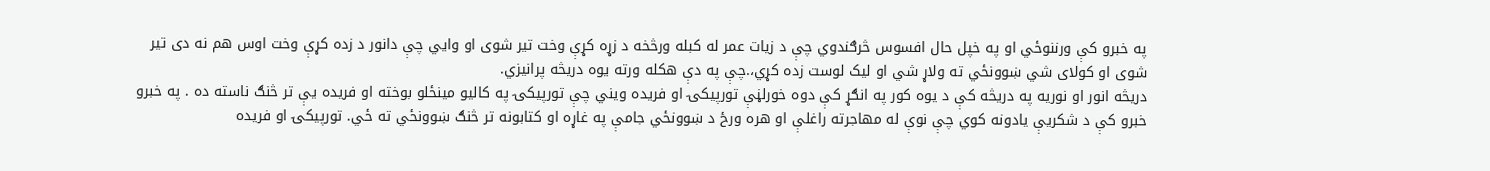په خبرو کې ورننوځي او په خپل حال افسوس څرګندوي چې د زيات عمر له کبله ورڅخه د زړه کړې وخت تير شوى او وايي چې دانور د زده کړې وخت اوس هم نه دى تير شوى او کولاى شي ښوونځي ته ولاړ شي او ليک لوست زده کړي،.چې په دې هکله ورته يوه دريڅه پرانيزي.
دريڅه انور او نوريه په دريڅه کې د يوه کور په انګړ کې دوه خورلڼې تورپيکۍ او فريده ويني چې تورپيکۍ په کاليو مينځلو بوخته او فريده يې تر څنګ ناسته ده . په خبرو خبرو کې د شکريې يادونه کوي چې نوې له مهاجرته راغلې او هره ورځ د ښوونځي جامې په غاړه او کتابونه تر څنګ ښوونځي ته ځي. تورپيکۍ او فريده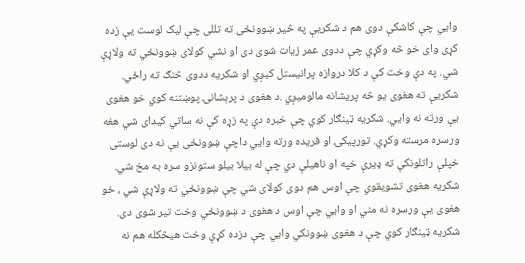وايي چې کاشکې دوى هم د شکريې په څير ښوونځى ته تللى چې ليک لوست يې زده کړى واى خو څه وکړي چې ددوى عمر زيات شوى دى او نشي کولاى ښوونځي ته ولاړې شي. په دې وخت کې د کلا دروازه پرانيستل کيږي او شکريه ددوى څنګ ته راځي. شکريې ته هغوى يو څه پريشانه مالوميږي .د هغوى د پرېشانۍ پوښتنه کوي خو هغوى يې ورته نه وايي. شکريه ټينګار کوي چې خبره دې په زړه کې نه ساتي کيداى شي هغه ورسره مرسته وکړي. تورپيکۍ او فريده ورته وايي داچې ښوونځى يې نه دى لوستى خپلې راتلونکې ته ډيرې خپه او ناهيلې دي چې له بيلا بيلو ستونزو سره به مخ شي. شکريه هغوى تشويقوي چې اوس هم دوى کولاى شي چې ښوونځي ته ولاړې شي ، خو هغوى يې ورسره نه مني او وايي چې اوس د هغوى د ښوونځي وخت تير شوى دى. شکريه ټينګار کوي چې د هغوى ښوونکي وايي چې دزده کړې وخت هيڅکله هم نه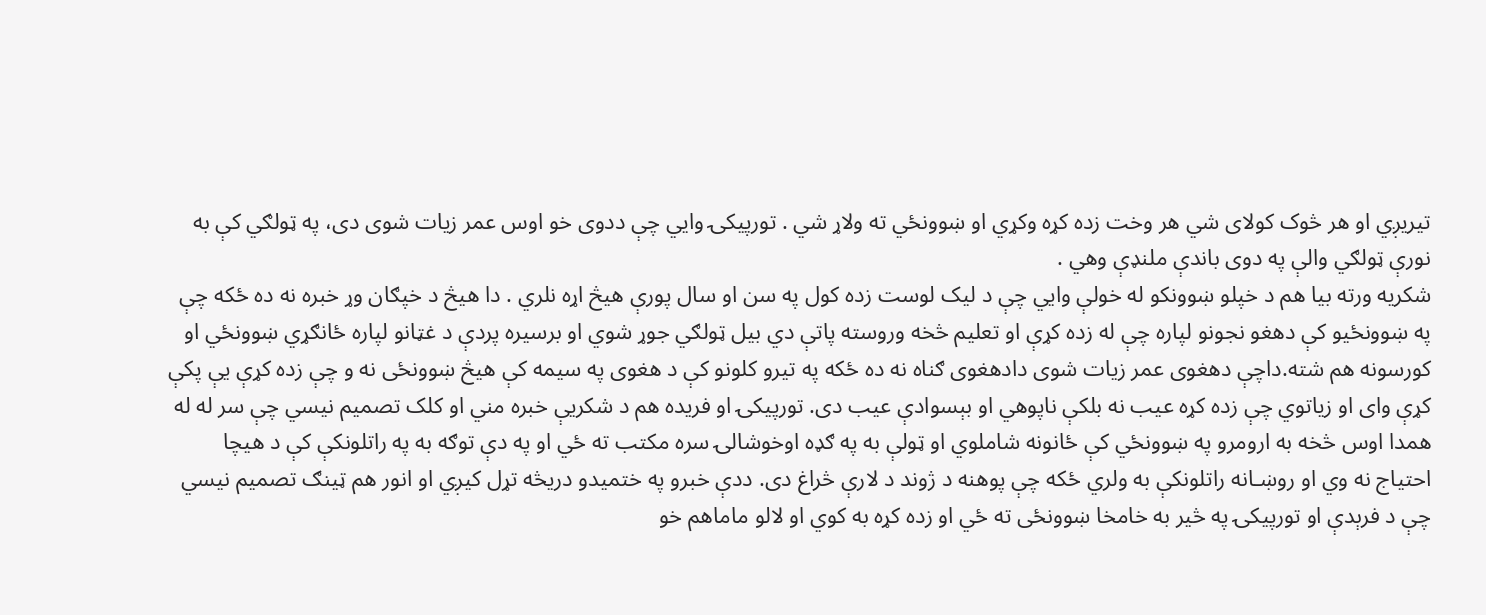تيريږي او هر څوک کولاى شي هر وخت زده کړه وکړي او ښوونځي ته ولاړ شي . تورپيکۍ وايي چې ددوى خو اوس عمر زيات شوى دى، په ټولګي کې به نورې ټولګي والې په دوى باندې ملنډې وهي .
شکريه ورته بيا هم د خپلو ښوونکو له خولې وايي چې د ليک لوست زده کول په سن او سال پورې هيڅ اړه نلري . دا هيڅ د خپګان وړ خبره نه ده ځکه چې په ښوونځيو کې دهغو نجونو لپاره چې له زده کړې او تعليم څخه وروسته پاتې دي بيل ټولګي جوړ شوي او برسيره پردې د غټانو لپاره ځانګړي ښوونځي او کورسونه هم شته.داچې دهغوى عمر زيات شوى دادهغوى ګناه نه ده ځکه په تيرو کلونو کې د هغوى په سيمه کې هيڅ ښوونځى نه و چې زده کړې يې پکې کړې واى او زياتوي چې زده کړه عيب نه بلکې ناپوهي او بېسوادې عيب دى. تورپيکۍ او فريده هم د شکريې خبره مني او کلک تصميم نيسي چې سر له له همدا اوس څخه به ارومرو په ښوونځي کې ځانونه شاملوي او ټولې به په ګډه اوخوشالۍ سره مکتب ته ځي او په دې توګه به په راتلونکې کې د هيچا احتياج نه وي او روښـانه راتلونکې به ولري ځکه چې پوهنه د ژوند د لارې څراغ دى. ددې خبرو په ختميدو دريڅه تړل کيږي او انور هم ټينګ تصميم نيسي چې د فرېدې او تورپيکۍ په څير به خامخا ښوونځى ته ځي او زده کړه به کوي او لالو ماماهم خو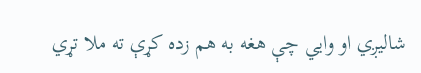شاليږي او وايي چې هغه به هم زده کړې ته ملا تړي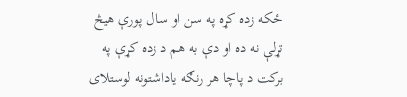ځکه زده کړه په سن او سال پورې هيڅ تړلې نه ده او دې به هم د زده کړې په برکت د پاچا هر رنګه ياداشتونه لوستلاى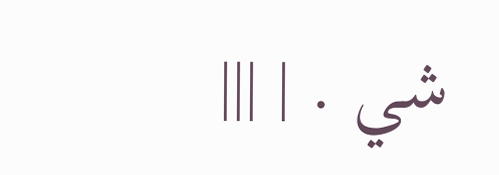شي . | |||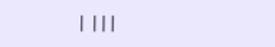| |||